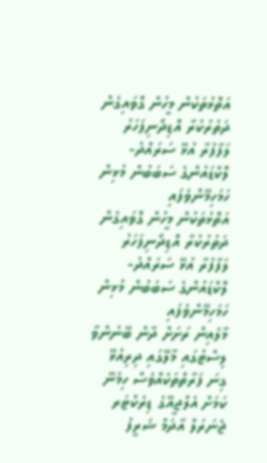އަތޮޅުތަކުން މީހުން ގޮވައިގެން ދަތުރުކުރާ އޮޑިދޯނިފަހަރު ލަފާފުރާ އުޅޭ ސަރައްދު- ލޮކްޑައުންގެ ސަބަބުން މުޅިން ހަމަހިމޭންވެފައި
އަތޮޅުތަކުން މީހުން ގޮވައިގެން ދަތުރުކުރާ އޮޑިދޯނިފަހަރު ލަފާފުރާ އުޅޭ ސަރައްދު- ލޮކްޑައުންގެ ސަބަބުން މުޅިން ހަމަހިމޭންވެފައި
މާލެއިން ރަށަށް ދާން ބޭނުންވާ ލިސްޓުގައި މާލޭގައި ދިރިއުޅޭ ގިނަ ފަރާތްތަކެއްވެސް ހިމެނޭ ކަމަށް އެލްޖީއޭގެ ޑިރެކްޓަރ ޖެނަރަލް އާދަމް ޝަރީފު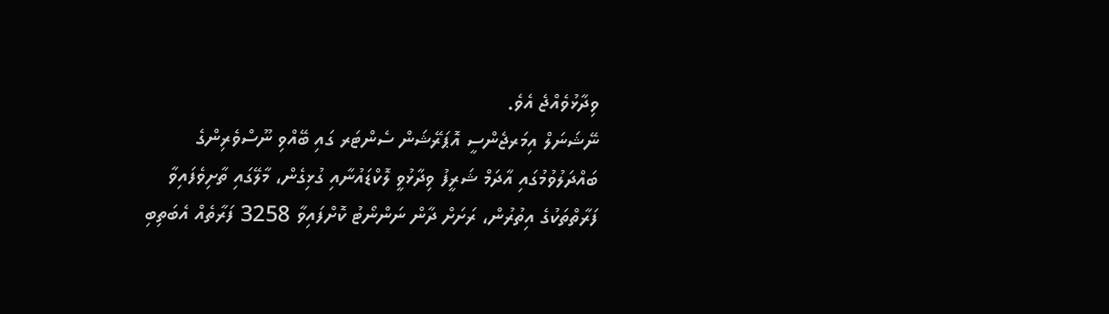ވިދާޅުވެއްޖެ އެވެ.
ނޭޝަނަލް އިމަރޖެންސީ އޮޕަރޭޝަން ސެންޓަރ ގައި ބޭއްވި ނޫސްވެރިންގެ ބައްދަލުވުމުގައި އާދަމް ޝަރީފު ވިދާޅުވީ ލޮކްޑައުނާއި ގުޅިގެން، މާލޭގައި ތާށިވެފައިވާ ފަރާތްތަކުގެ އިތުރުން، ރަށަށް ދާން ނަންނޯޓު ކޮށްފައިވާ 3258 ފަރާތެއް އެބަތިބި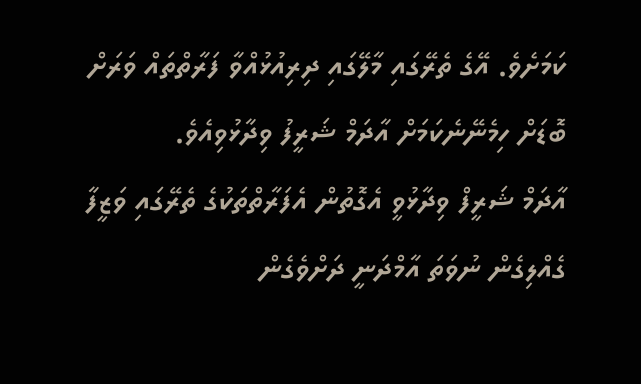ކަމަށެވެ. އޭގެ ތެރޭގައި މާލޭގައި ދިރިއުޅުއްވާ ފަރާތްތައް ވަރަށް ބޮޑަށް ހިމެނޭނެކަމަށް އާދަމް ޝަރީފު ވިދާޅުވިއެވެ.
އާދަމް ޝަރީފް ވިދާޅުވީ އެގޮތުން އެފަރާތްތަކުގެ ތެރޭގައި ވަޒީފާ ގެއްލިގެން ނުވަތަ އާމްދަނީ ދަށްވެގެން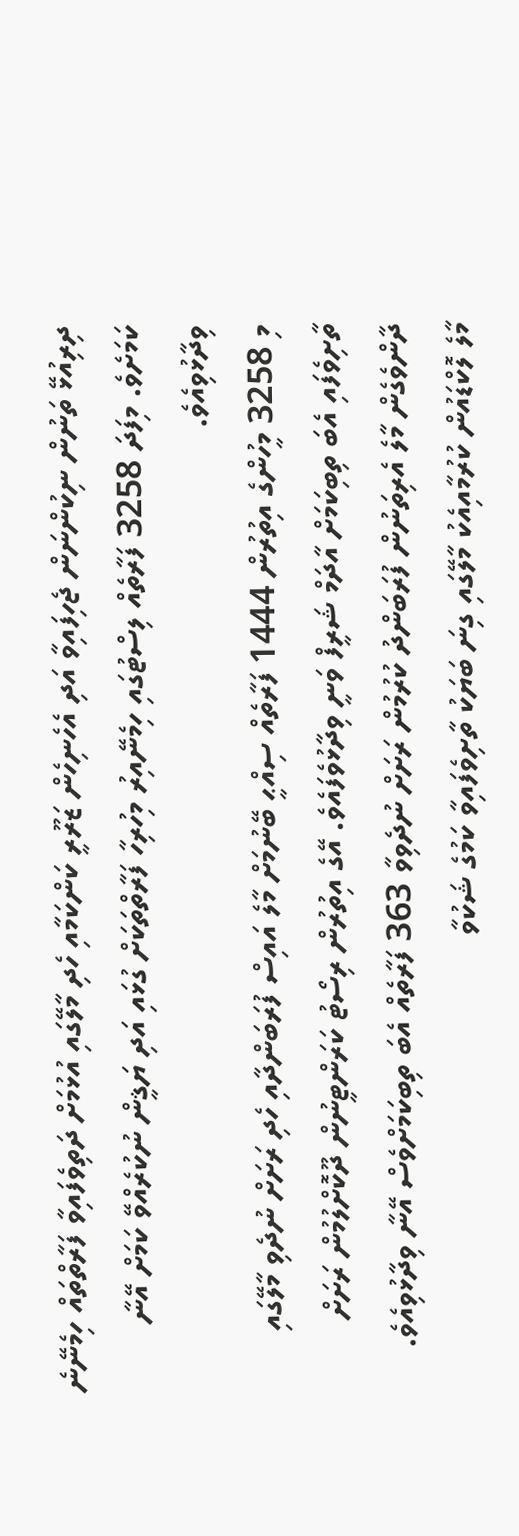ދިރިއުޅޭ ތަނުން ނިކުންނަން ޖެހިފައިވާ އަދި އެހެނިހެން ޒަރޫރީ ކަންކަމާއި ހެދި މާލޭގައި އުޅުމަށް ދަތިވެފައިވާ ފަރާތްތައް ހިމެނޭނެ ކަމަށެވެ. މިފަދަ 3258 ފަރާތެއް ލިސްޓުގައި ހިމެނޭއިރު މިހުރިހާ ފަރާތްތަކަށް ގުޅައި އަދި ޔަޤީން ނުކުރެއްވޭ ކަމަށް އޭނާ ވިދާޅުވިއެވެ.
މި 3258 މީހުންގެ އިތުރުން 1444 ފަރާތެއް ސިއްޙީ ބޭނުމަށް މާލެ އައިސް ފުރަބަންދާއި ހެދި ރަށަށް ނުދެވި މާލޭގައި ތާށިވެފައި އެބަ ތިބިކަމަށް އާދަމް ޝަރީފް ވަނީ ވިދާޅުވެފައެވެ. އޭގެ އިތުރުން ރިސޯޓު ކަރަންޓީނުން ދޫކޮށްލުމުން ރަށަށް ދާންވެގެން މާލެ އެރިތަނުން ފުރަބަންދު ކުރުމުން ރަށަށް ނުދެވިވާ 363 ފަރާތެއް އެބަ ތިބިކަމަށްވެސް އޭނާ ވިދާޅުވިއެވެ.
މާލެ ލޮކްޑައުން ކުރުމާއިއެކު މާލޭގައި ގިނަ ބަޔަކު ތާށިވެފައިވާ ކަމުގެ ޝަކުވާ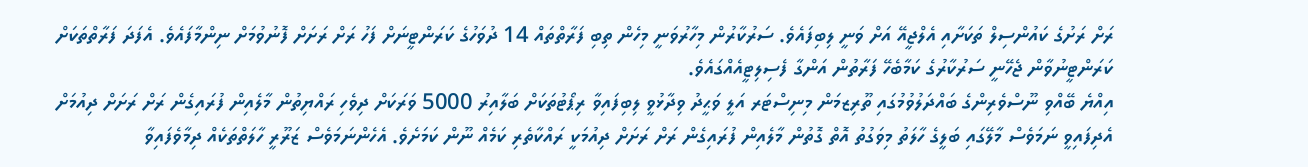ރަށް ރަށުގެ ކައުންސިލް ތަކަށާއި އެލްޖީއޭ އަށް ވަނީ ލިބިފައެވެ. ސަރުކާރުން މިހާރުވަނީ މިހެން ތިބި ފަރާތްތައް 14 ދުވަހުގެ ކަރަންޓީނަށް ފަހު ރަށް ރަށަށް ފޮނުވުމަށް ނިންމާފައެވެ. އެފަދަ ފަރާތްތަކަށް ކަރަންޓީނުވާން ޖެހޭނީ ސަރުކާރުގެ ކަމާބެހޭ ފަރާތުން އަންގާ ފެސިލިޓީއެއްގައެވެ.
އިއްޔެ ބޭއްވި ނޫސްވެރިންގެ ބައްދަލުވުމުގައި ތޫރިޒމަން މިނިސްޓަރ އަލީ ވަޙީދު ވިދާޅުވީ ލިބިފައިވާ ރިޕޯޓުތަކަށް ބަލާއިރު 5000 ވަރަކަށް ދިވެހި ރައްޔިތުން މާލެއިން ފުރައިގެން ރަށް ރަށަށް ދިއުމަށް އެދިފައިވީ ނަމަވެސް މާލޭގައި ބަލީގެ ހާލަތު މިވަގުތު އޮތް ގޮތުން މާލެއިން ފުރައިގެން ރަށް ރަށަށް ދިއުމަކީ ރައްކާތެރި ކަމެއް ނޫން ކަމަށެވެ. އެހެންނަމަވެސް ޒަރޫރީ ހާލަތްތަކެއް ދިމާވެފައިވާ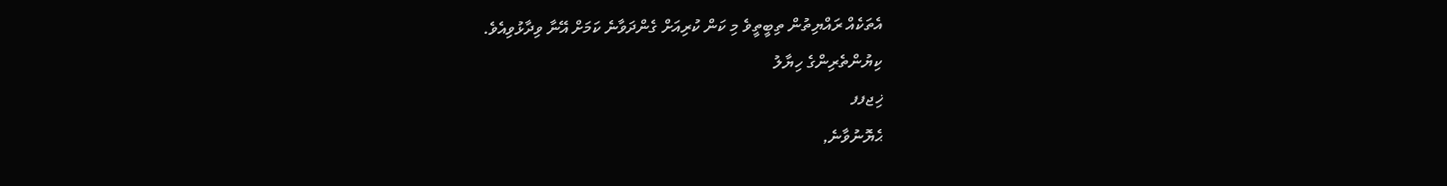އެތަކެއް ރައްޔިތުން ތިބީތީވެ މި ކަން ކުރިއަށް ގެންދަވާނެ ކަމަށް އޭނާ ވިދާޅުވިއެވެ.
ކިޔުންތެރިންގެ ހިޔާލު
ޚިޖފފ
ޙެޔޮނުވާނެ,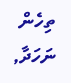ތިހެން ނަހަދާ,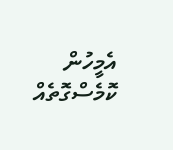އެމީހުން ކޮމެސްގޮތެއް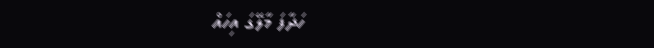ހަދާފަ މާލޭގަ އިހައް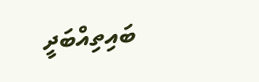ބައިތިއްބަދީ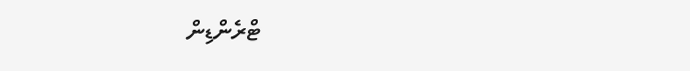ޓްރެންޑިން